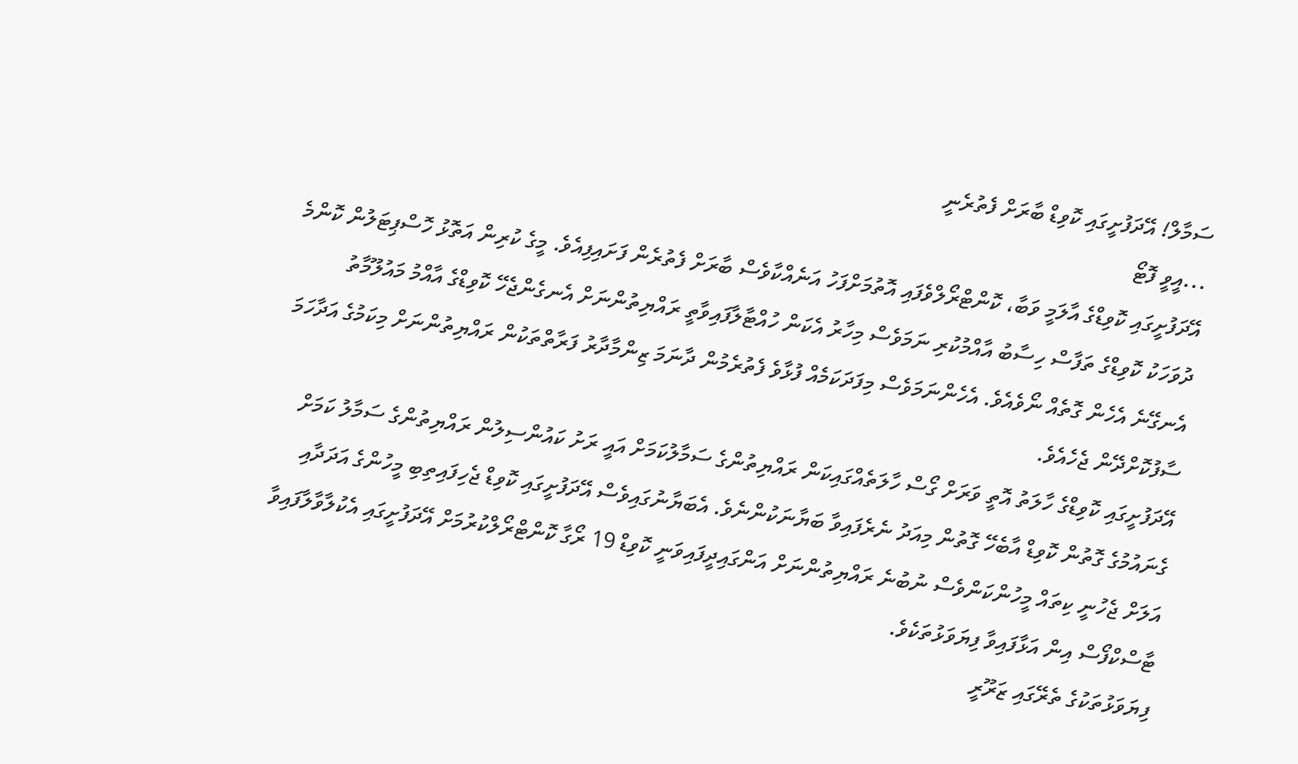ސަމާލް! އޭދަފުށީގައި ކޮވިޑް ބާރަށް ފެތުރެނީ
...އީވީ ފޮޓޯ
އޭދަފުށީގައި ކޮވިޑްގެ އާލަމީ ވަބާ، ކޮންޓްރޯލްވެފައި އޮތުމަށްފަހު އަނެއްކާވެސް ބާރަށް ފެތުރެން ފަށައިފިއެވެ. މީގެ ކުރިން އަތޮޅު ހޮސްޕިޓަލުން ކޮންމެ ދުވަހަކު ކޮވިޑްގެ ތަފާސް ހިސާބު އާއްމުކުރި ނަމަވެސް މިހާރު އެކަން ހުއްޓާލާފައިވާތީ ރައްޔިތުންނަށް އެނގެންޖެހޭ ކޮވިޑްގެ އާއްމު މައުލޫމާތު އެނގޭނެ އެހެން ގޮތެއް ނޯވެއެވެ. އެހެންނަމަވެސް މިފަދަކަމެއް ފުޅާވެ ފެތުރެމުން ދާނަމަ ޒިންމާދާރު ފަރާތްތަކުން ރައްޔިތުންނަށް މިކަމުގެ އަދާހަމަ ސާފުކޮށްދޭން ޖެހެއެވެ.
އޭދަފުށީގައި ކޮވިޑްގެ ހާލަތު އޮތީ ވަރަށް ގޯސް ހާލަތެއްގައިކަން ރައްޔިތުންގެ ސަމާލުކަމަށް އައީ ރަށު ކައުންސިލުން ރައްޔިތުންގެ ސަމާލު ކަމަށް ގެނައުމުގެ ގޮތުން ކޮވިޑް އާބެހޭ ގޮތުން މިއަދު ނެރެފައިވާ ބަޔާނަކުންނެވެ. އެބަޔާނުގައިވެސް އޭދަފުށީގައި ކޮވިޑް ޖެހިފައިތިބި މީހުންގެ އަދަދާއި އަލަށް ޖެހުނީ ކިތައް މީހުންކަންވެސް ނުބުނެ ރައްޔިތުންނަށް އަންގައިދީފައިވަނީ ކޮވިޑް 19 ރޯގާ ކޮންޓްރޯލްކުރުމަށް އޭދަފުށީގައި އެކުލާވާލާފައިވާ ޓާސްކްފޯސް އިން އަޅާފައިވާ ފިޔަވަޅުތަކެވެ.
ފިޔަވަޅުތަކުގެ ތެރޭގައި ޒަރޫރީ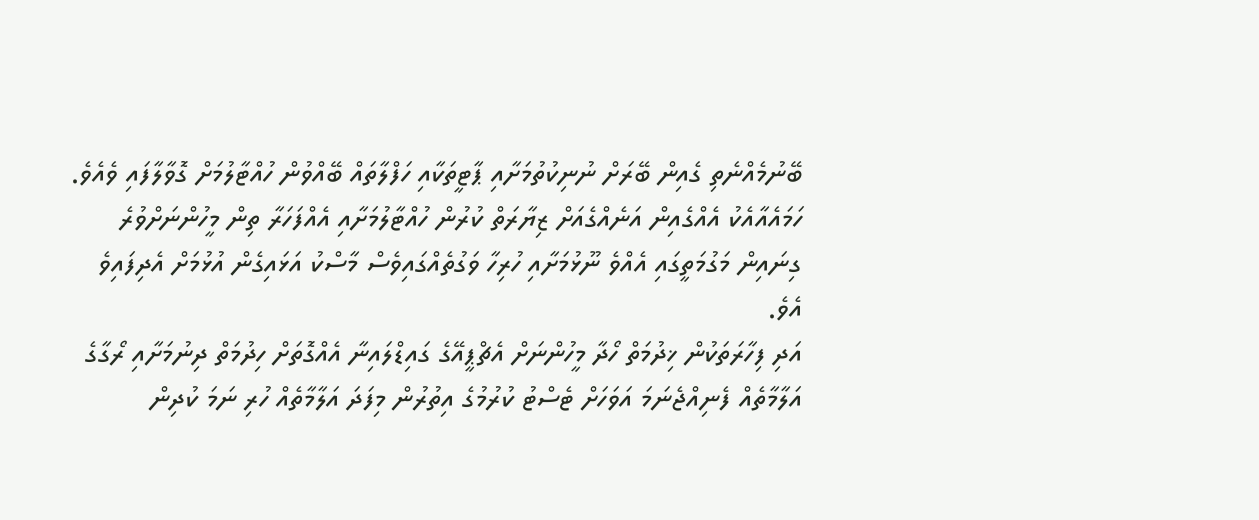ބޭނުމެއްނެތި ގެއިން ބޭރަށް ނުނިކުތުމަށާއި ޕާޓީތަކާއި ހަފްލާތައް ބޭއްވުން ހުއްޓާލުމަށް ގޮވާލާފައި ވެއެވެ. ހަމައެއާއެކު އެއްގެއިން އަނެއްގެއަށް ޒިޔާރަތް ކުރުން ހުއްޓާލުމަށާއި އެއްފަހަރާ ތިން މީހުންނަށްވުރެ ގިނައިން މަގުމަތީގައި އެއްވެ ނޫޅުމަށާއި ހުރިހާ ވަގުތެއްގައިވެސް މާސްކު އަޅައިގެން އުޅުމަށް އެދިފައިވެ އެވެ.
އަދި ފިހާރަތަކުން ޚިދުމަތް ހޯދާ މީހުންނަށް އެޗްޕީއޭގެ ގައިޑްލައިނާ އެއްގޮތަށް ހިދުމަތް ދިނުމަށާއި ރޯގާގެ އަލާމާތެއް ފެނިއްޖެނަމަ އަވަހަށް ޓެސްޓު ކުރުމުގެ އިތުރުން މިފަދަ އަލާމާތެއް ހުރި ނަމަ ކުދިން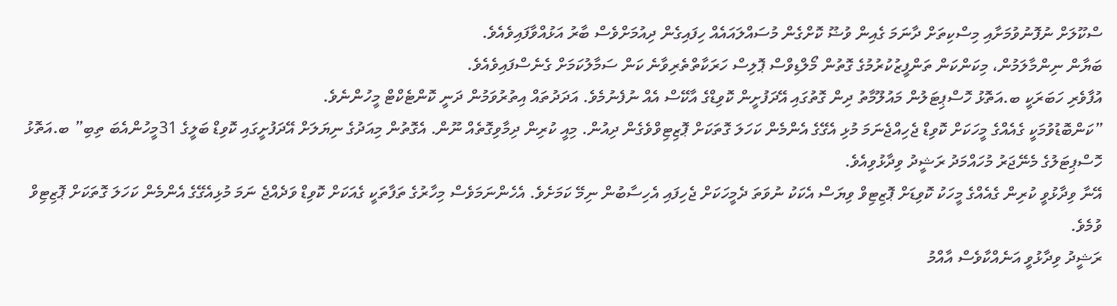ސްކޫލަށް ނުފޮނުވުމަށާއި މިސްކިތަށް ދާނަމަ ގެއިން ވުޟޫ ކޮށްގެން މުސައްލައައެއް ހިފައިގެން ދިއުމަށްވެސް ބާރު އަޅުއްވާފައިވެއެވެ.
ބަޔާން ނިންމާލަމުން، މިކަންކަން ތަންފީޒުކުރުމުގެ ގޮތުން މޯލްޑިވްސް ޕޮލިސް ހަރަކާތްތެރިވާނެ ކަން ސަމާލުކަމަށް ގެނެސްފައިވެއެވެ.
އުފާވެރި ހަބަރަކީ ބ.އަތޮޅު ހޮސްޕިޓަލުން މައުލޫމާތު ދިން ގޮތުގައި އޭދަފުށީން ކޮވިޑްގެ އާކޭސް އެއް ނުފެނުމެވެ. އަދަދުތައް އިތުރުވަމުން ދަނީ ކޮންޓެކްޓް މީހުންނެވެ.
”ކަންބޮޑުވުމަކީ ގެއެއްގެ މީހަކަށް ކޮވިޑް ޖެހިއްޖެނަމަ މުޅި އެގޭގެ އެންމެން ކަހަލަ ގޮތަކަށް ޕޮޒިޓިވްވެގެން ދިއުން. މިއީ ކުރިން ދިމާވިގޮތެއް ނޫން. އެގޮތުން މިއަދުގެ ނިޔަލަށް އޭދަފުށީގައި ކޮވިޑް ބަލީގެ 31މީހުންއެބަ ތިބި” ބ.އަތޮޅު ހޮސްޕިޓަލުގެ މެނޭޖަރު މުހައްމަދު ރަޝީދު ވިދާޅުވިއެވެ.
އޭނާ ވިދާޅުވީ ކުރިން ގެއެއްގެ މީހަކު ކޮވިޑަށް ޕޮޒިޓިވް ވިޔަސް އެކަކު ނުވަތަ ދެމީހަކަށް ޖެހިފައި އެހިސާބުން ނިމޭ ކަމަށެވެ. އެހެންނަމަވެސް މިހާރުގެ ތަފާތަކީ ގެއަކަށް ކޮވިޑް ވަދެއްޖެ ނަމަ މުޅިއެގޭގެ އެންމެން ކަހަލަ ގޮތަކަށް ޕޮޒިޓިވް ވުމެވެ.
ރަޝީދު ވިދާޅުވީ އަނެއްކާވެސް އާއްމު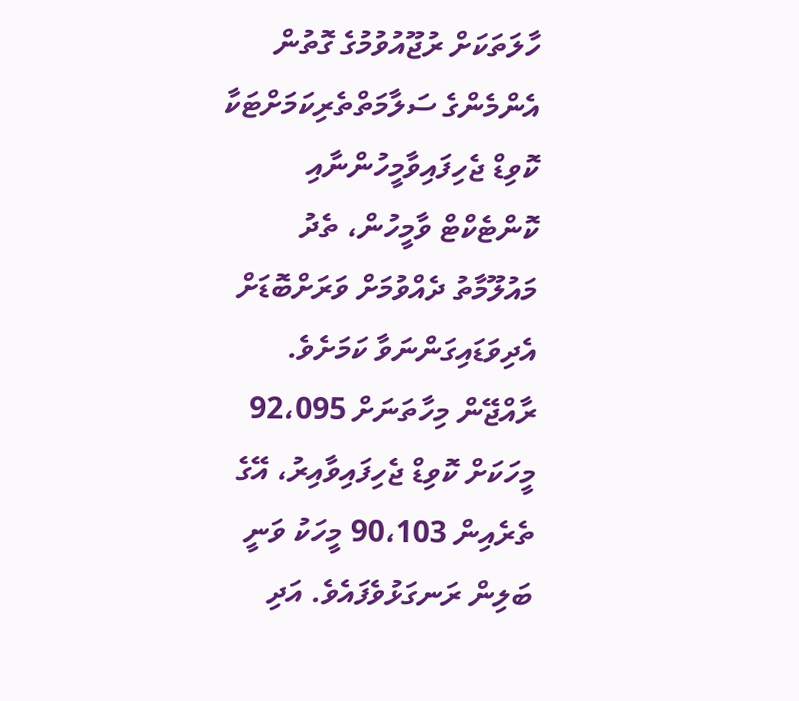ހާލަތަކަށް ރުޖޫއުވުމުގެ ގޮތުން އެންމެންގެ ސަލާމަތްތެރިކަމަށްޓަކާ ކޮވިޑް ޖެހިފައިވާމީހުންނާއި ކޮންޓެކްޓް ވާމީހުން، ތެދު މައުލޫމާތު ދެއްވުމަށް ވަރަށްބޮޑަށް އެދިވަޑައިގަންނަވާ ކަމަށެވެ.
ރާއްޖޭން މިހާތަނަށް 92،095 މީހަކަށް ކޮވިޑް ޖެހިފައިވާއިރު، އޭގެ ތެރެއިން 90،103 މީހަކު ވަނީ ބަލިން ރަނގަޅުވެފައެވެ. އަދި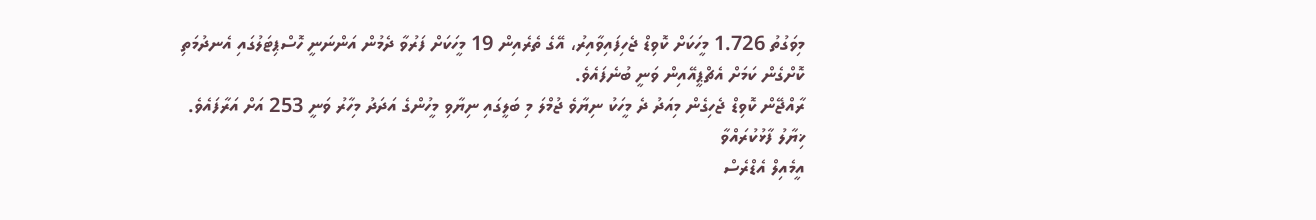މިވަގުތު 1.726 މީހަކަށް ކޮވިޑް ޖެހިފައިވާއިރު، އޭގެ ތެރެއިން 19 މީހަކަށް ފަރުވާ ދެމުން އަންނަނީ ހޮސްޕިޓަލުގައި އެނދުމަތި ކޮށްގެން ކަމަށް އެޗްޕީއޭއިން ވަނީ ބުނެފައެވެ.
ރާއްޖޭން ކޮވިޑް ޖެހިގެން މިއަދު ދެ މީހަކު ނިޔާވެ ޖުމްލަ މި ބަލީގައި ނިޔާވި މީހުންގެ އަދަދު މިހާރު ވަނީ 253 އަށް އަރާފައެވެ.
ޚިޔާލު ފާޅުކުރައްވާ
އީމެއިލް އެޑްރެސް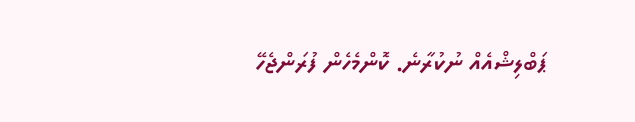ޕަބްލިޝްއެއް ނުކުރާނެ. ކޮންމެހެން ފުރަންޖެހޭ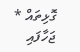ގޮޅިތައް * ޖަހާފައި